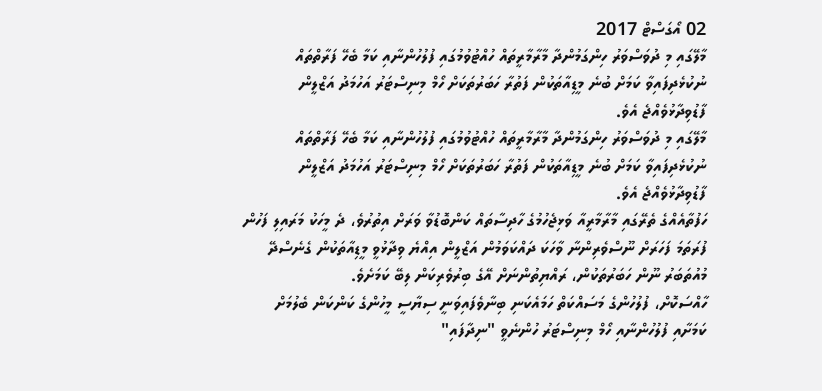02 އޯގަސްޓް 2017
މާލޭގައި މި ދުވަސްވަރު ހިންގަމުންދާ މާރާމާރީތައް ހުއްޓުވުމުގައި ފުލުހުންނާއި ކަމާ ބެހޭ ފަރާތްތައް ނުކުޅެދިފައިވާ ކަމަށް ބުނެ މީޑިއާތަކުން ފަތުރާ ހަބަރުތަކަށް ހޯމް މިނިސްޓަރު އަހުމަދު އަޒްލީން ފާޑުވިދާޅުވެއްޖެ އެވެ.
މާލޭގައި މި ދުވަސްވަރު ހިންގަމުންދާ މާރާމާރީތައް ހުއްޓުވުމުގައި ފުލުހުންނާއި ކަމާ ބެހޭ ފަރާތްތައް ނުކުޅެދިފައިވާ ކަމަށް ބުނެ މީޑިއާތަކުން ފަތުރާ ހަބަރުތަކަށް ހޯމް މިނިސްޓަރު އަހުމަދު އަޒްލީން ފާޑުވިދާޅުވެއްޖެ އެވެ.
ހަފުތާއެއްގެ ތެރޭގައި މާރާމާރީއާ ވަޅިޖެހުމުގެ ހާދިސާތައް ކަންބޮޑުވާ ވަރަށް އިތުރުވެ، ދެ މީހަކު މަރައިލި ފަހުން ފުރަތަމަ ފަހަރަށް ނޫސްވެރިންނާ ވާހަކަ ދައްކަވަމުން އަޒްލީން އިއްޔެ ވިދާޅުވީ މީޑިއާތަކުން ގެނެސްދޭ މުއުތަބަރު ނޫން ހަބަރުތަކުން، ރައްޔިތުންނަށް އޭގެ ބިރުވެރިކަން ލިބޭ ކަމަށެވެ.
ހާއްސަކޮށް، ފުލުހުންގެ މަސައްކަތް ހަމައެކަނި ބިނާވެފައިވަނީ ސިޔާސީ މީހުންގެ ކަންކަން ބެލުމަށް ކަމަށާއި ފުލުހުންނާއި ހޯމް މިނިސްޓަރު ހުންނެވީ "ނިދާފައި"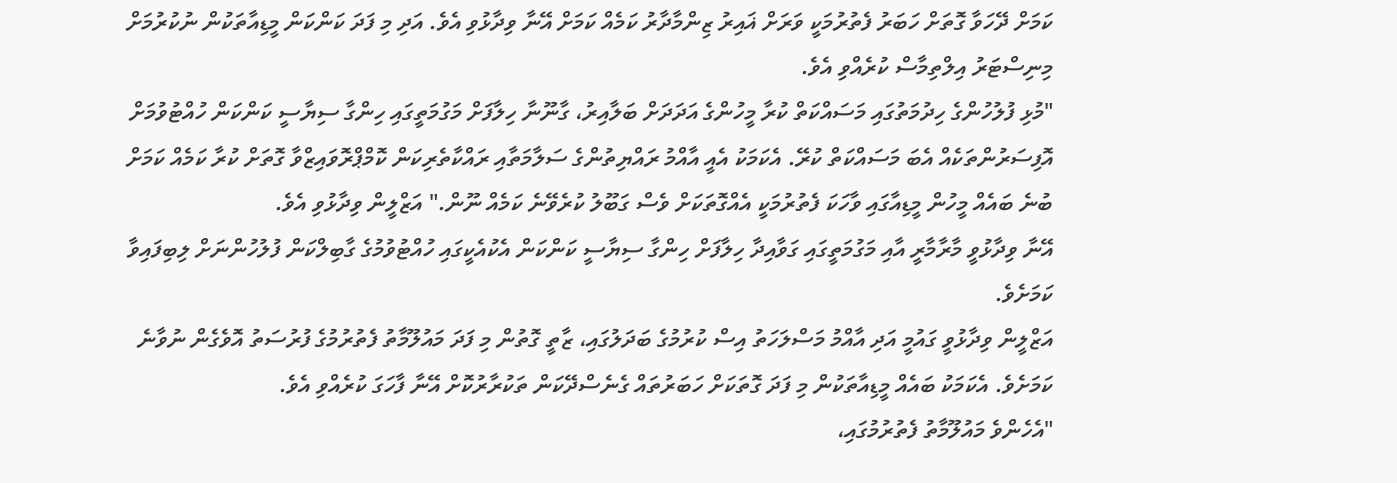ކަމަށް ދޭހަވާ ގޮތަށް ހަބަރު ފެތުރުމަކީ ވަރަށް ޣައިރު ޒިންމާދާރު ކަމެއް ކަމަށް އޭނާ ވިދާޅުވި އެވެ. އަދި މި ފަދަ ކަންކަން މީޑިއާތަކުން ނުކުރުމަށް މިނިސްޓަރު އިލްތިމާސް ކުރެއްވި އެވެ.
"މުޅި ފުލުހުންގެ ހިދުމަތުގައި މަސައްކަތް ކުރާ މީހުންގެ އަދަދަށް ބަލާއިރު، ގާނޫނާ ހިލާފަށް މަގުމަތީގައި ހިންގާ ސިޔާސީ ކަންކަން ހުއްޓުވުމަށް އޮފިސަރުންތަކެއް އެބަ މަސައްކަތް ކުރޭ. އެކަމަކު އެއީ އާއްމު ރައްޔިތުންގެ ސަލާމަތާއި ރައްކާތެރިކަން ކޮމްޕްރޮވައިޒްވާ ގޮތަށް ކުރާ ކަމެއް ކަމަށް ބުނެ ބައެއް މީހުން މީޑިއާގައި ވާހަކަ ފެތުރުމަކީ އެއްގޮތަކަށް ވެސް ގަބޫލު ކުރެވޭނެ ކަމެއް ނޫން." އަޒްލީން ވިދާޅުވި އެވެ.
އޭނާ ވިދާޅުވީ މާރާމާރީ އާއި މަގުމަތީގައި ގަވާއިދާ ހިލާފަށް ހިންގާ ސިޔާސީ ކަންކަން އެކުއެކީގައި ހުއްޓުވުމުގެ ގާބިލްކަން ފުލުހުންނަށް ލިބިފައިވާ ކަމަށެވެ.
އަޒްލީން ވިދާޅުވީ ގައުމީ އަދި އާއްމު މަސްލަހަތު އިސް ކުރުމުގެ ބަދަލުގައި، ޒާތީ ގޮތުން މި ފަދަ މައުލޫމާތު ފެތުރުމުގެ ފުރުސަތު އޮވެގެން ނުވާނެ ކަމަށެވެ. އެކަމަކު ބައެއް މީޑިއާތަކުން މި ފަދަ ގޮތަކަށް ހަބަރުތައް ގެނެސްދޭކަން ތަކުރާރުކޮށް އޭނާ ފާހަގަ ކުރެއްވި އެވެ.
"އެހެންވެ މައުލޫމާތު ފެތުރުމުގައި،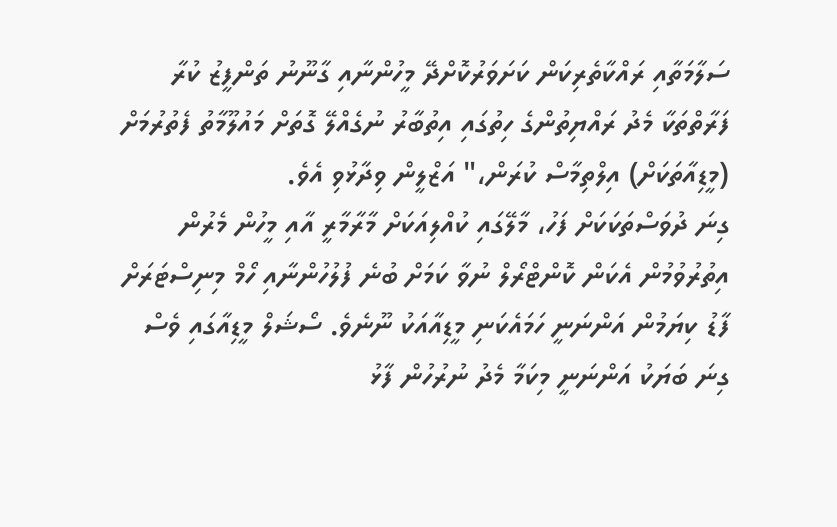ސަލާމަތާއި ރައްކާތެރިކަން ކަށަވަރުކޮށްދޭ މީހުންނާއި ގާނޫނު ތަންފީޒު ކުރާ ފަރާތްތަކާ މެދު ރައްޔިތުންގެ ހިތުގައި އިތުބާރު ނުގެއްލޭ ގޮތަށް މައުލޫމާތު ފެތުރުމަށް (މީޑިއާތަކަށް) އިލްތިމާސް ކުރަން،" އަޒްލީން ވިދާޅުވި އެވެ.
ގިނަ ދުވަސްތަކަކަށް ފަހު، މާލޭގައި ކުއްލިއަކަށް މާރާމާރީ އާއި މީހުން މެރުން އިތުރުވުމުން އެކަން ކޮންޓްރޯލް ނުވާ ކަމަށް ބުނެ ފުލުހުންނާއި ހޯމް މިނިސްޓަރަށް ފާޑު ކިޔަމުން އަންނަނީ ހަމައެކަނި މީޑިއާއަކު ނޫނެވެ. ސޯޝަލް މީޑިއާގައި ވެސް ގިނަ ބަޔަކު އަންނަނީ މިކަމާ މެދު ނުރުހުން ފާޅު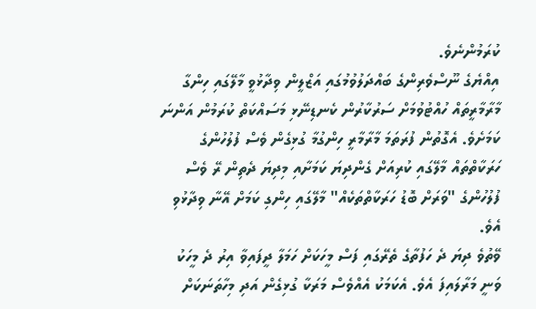ކުރަމުންނެވެ.
އިއްޔެގެ ނޫސްވެރިންގެ ބައްދަލުވުމުގައި އަޒްލީން ވިދާޅުވީ މާލޭގައި ހިންގާ މާރާމާރީތައް ހުއްޓުވުމަށް ސަރުކާރުން ކެނޑިނޭޅި މަސައްކަތް ކުރަމުން އަންނަ ކަމަށެވެ. އެގޮތުން ފުރަތަމަ މާރާމާރީ ހިންގުމާ ގުޅިގެން ވެސް ފުލުހުންގެ ހަރަކާތްތައް މާލޭގައި ކުރިއަށް ގެންދިޔަ ކަމަށާއި މިދިޔަ ދެތިން ރޭ ވެސް ފުލުހުންގެ "ވަރަށް ބޮޑު ހަރަކާތްތަކެއް" މާލޭގައި ހިންގި ކަމަށް އޭނާ ވިދާޅުވި އެވެ.
ވޭތުވެ ދިޔަ ދެ ހަފުތާގެ ތެރޭގައި ފަސް މީހަކަށް ހަމަލާ ދީފައިވާ އިރު ދެ މީހަކު ވަނީ މަރާލައިފަ އެވެ. އެކަމަކު އެއްވެސް މަރަކާ ގުޅިގެން އަދި މިހާތަނަކަށް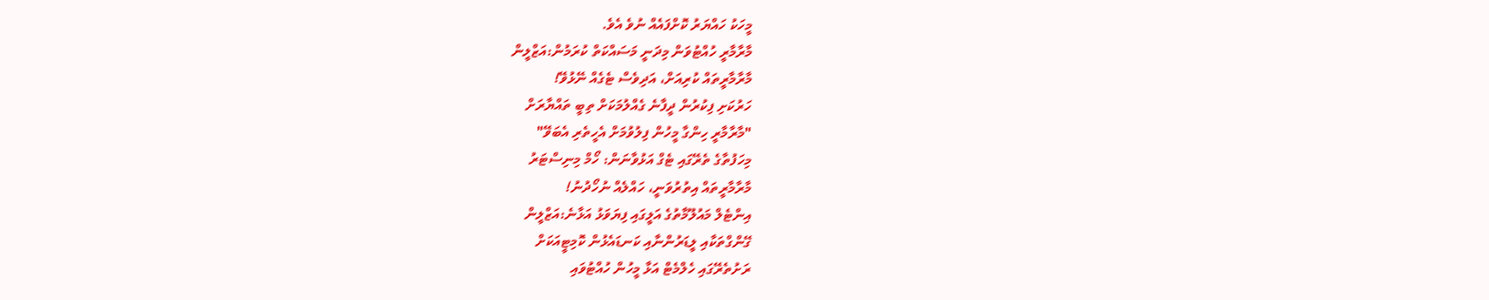މީހަކު ހައްޔަރު ކޮށްފައެއް ނުވެ އެވެ.
މާރާމާރީ ހުއްޓުވަން މިދަނީ މަސައްކަތް ކުރަމުން:އަޒްލީން
މާރާމާރީތައް ކުރިއަށް، އަދިވެސް ޓެގެއް ނޭޅުވޭ!
ހަރުކަށި ފިކުރުން ދީފާނެ ގެއްލުމަކަށް ތިބީ ތައްޔާރަށް
"މާރާމާރީ ހިންގާ މީހުން ފިލުވުމަށް އެހީތެރި އެބަވޭ"
މިހަފުތާގެ ތެރޭގައި ޓެގް އަޅުވާނަން: ހޯމް މިނިސްޓަރު
މާރާމާރީތައް އިތުރުވަނީ، ހައްލެއް ނުހޯދުނު!
އިންޓެލް މައުލޫމާތުގެ އަލީގައި ފިޔަވަޅު އަޅާނެ:އަޒްލީން
ގޭންގްތަކާއި ލީޑަރުންނާއި ކަނޑައެޅުން ކޮމިޓީއަކަށް
ރަށުތެރޭގައި ހެލްމެޓް އަޅާ މީހުން ހުއްޓުވައި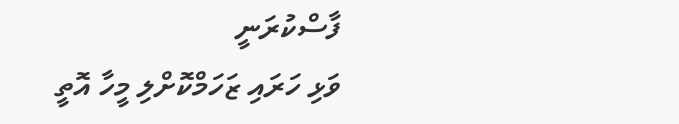ފާސްކުރަނީ
ވަޅި ހަރައި ޒަހަމްކޮށްލި މީހާ އޮތީ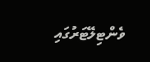ވެންޓިލޭޓަރުގައި